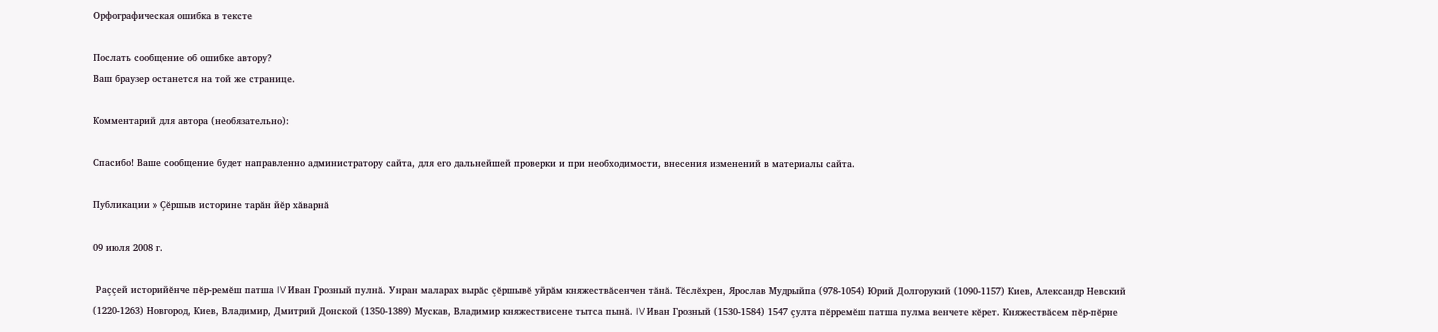Орфографическая ошибка в тексте

Послать сообщение об ошибке автору?
Ваш браузер останется на той же странице.

Комментарий для автора (необязательно):

Спасибо! Ваше сообщение будет направленно администратору сайта, для его дальнейшей проверки и при необходимости, внесения изменений в материалы сайта.

Публикации » Çĕршыв историне тарăн йĕр хăварнă

09 июля 2008 г.

 Раççей историйĕнче пĕр-ремĕш патша IV Иван Грозный пулнă. Унран маларах вырăс çĕршывĕ уйрăм княжествăсенчен тăнă. Тĕслĕхрен, Ярослав Мудрыйпа (978-1054) Юрий Долгорукий (1090-1157) Киев, Александр Невский (1220-1263) Новгород, Киев, Владимир, Дмитрий Донской (1350-1389) Мускав, Владимир княжествисене тытса пынă. IV Иван Грозный (1530-1584) 1547 çулта пĕрремĕш патша пулма венчете кĕрет. Княжествăсем пĕр-пĕрне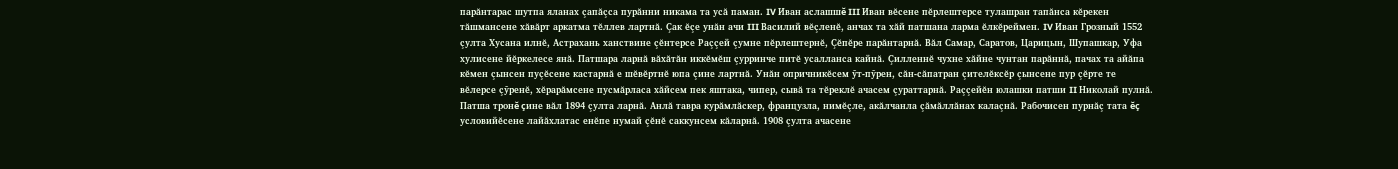парăнтарас шутпа яланах çапăçса пурăнни никама та усă паман. IV Иван аслашшĕ III Иван вĕсене пĕрлештерсе тулашран тапăнса кĕрекен тăшмансене хăвăрт аркатма тĕллев лартнă. Çак ĕçе унăн ачи III Василий вĕçленĕ, анчах та хăй патшана ларма ĕлкĕреймен. IV Иван Грозный 1552 çулта Хусана илнĕ, Астрахань ханствине çĕнтерсе Раççей çумне пĕрлештернĕ, Çĕпĕре парăнтарнă. Вăл Самар, Саратов, Царицын, Шупашкар, Уфа хулисене йĕркелесе янă. Патшара ларнă вăхăтăн иккĕмĕш çурринче питĕ усалланса кайнă. Çилленнĕ чухне хăйне чунтан парăннă, пачах та айăпа кĕмен çынсен пуçĕсене кастарнă е шĕвĕртнĕ юпа çине лартнă. Унăн опричникĕсем ỹт-пỹрен, сăн-сăпатран çителĕксĕр çынсене пур çĕрте те вĕлерсе çỹренĕ, хĕрарăмсене пусмăрласа хăйсем пек яштака, чипер, сывă та тĕреклĕ ачасем çураттарнă. Раççейĕн юлашки патши II Николай пулнă. Патша тронĕ çине вăл 1894 çулта ларнă. Анлă тавра курăмлăскер, французла, нимĕçле, акăлчанла çăмăллăнах калаçнă. Рабочисен пурнăç тата ĕç условийĕсене лайăхлатас енĕпе нумай çĕнĕ саккунсем кăларнă. 1908 çулта ачасене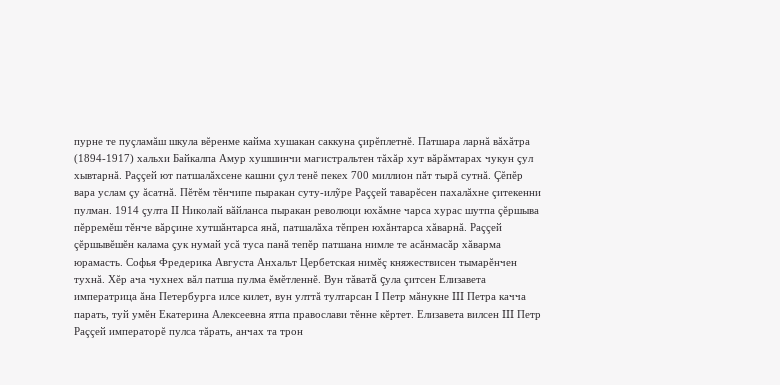пурне те пуçламăш шкула вĕренме кайма хушакан саккуна çирĕплетнĕ. Патшара ларнă вăхăтра (1894-1917) хальхи Байкалпа Амур хушшинчи магистральтен тăхăр хут вăрăмтарах чукун çул хывтарнă. Раççей ют патшалăхсене кашни çул тенĕ пекех 700 миллион пăт тырă сутнă. Çĕпĕр вара услам çу ăсатнă. Пĕтĕм тĕнчипе пыракан суту-илỹре Раççей таварĕсен пахалăхне çитекенни пулман. 1914 çулта II Николай вăйланса пыракан революци юхăмне чарса хурас шутпа çĕршыва пĕрремĕш тĕнче вăрçине хутшăнтарса янă, патшалăха тĕпрен юхăнтарса хăварнă. Раççей çĕршывĕшĕн калама çук нумай усă туса панă тепĕр патшана нимле те асăнмасăр хăварма юрамасть. Софья Фредерика Августа Анхальт Цербетская нимĕç княжествисен тымарĕнчен тухнă. Хĕр ача чухнех вăл патша пулма ĕмĕтленнĕ. Вун тăватă çула çитсен Елизавета императрица ăна Петербурга илсе килет, вун улттă тултарсан I Петр мăнукне III Петра качча парать, туй умĕн Екатерина Алексеевна ятпа православи тĕнне кĕртет. Елизавета вилсен III Петр Раççей императорĕ пулса тăрать, анчах та трон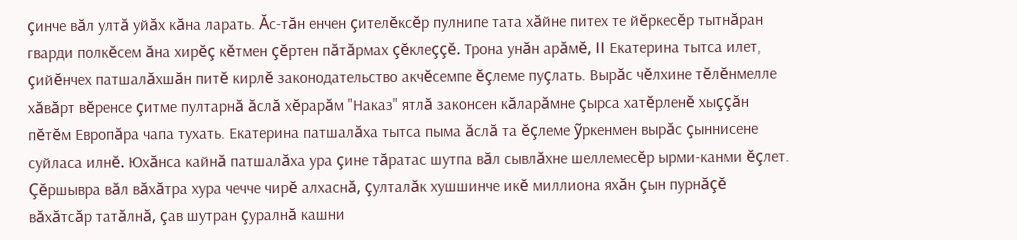çинче вăл ултă уйăх кăна ларать. Ăс-тăн енчен çителĕксĕр пулнипе тата хăйне питех те йĕркесĕр тытнăран гварди полкĕсем ăна хирĕç кĕтмен çĕртен пăтăрмах çĕклеççĕ. Трона унăн арăмĕ, II Екатерина тытса илет, çийĕнчех патшалăхшăн питĕ кирлĕ законодательство акчĕсемпе ĕçлеме пуçлать. Вырăс чĕлхине тĕлĕнмелле хăвăрт вĕренсе çитме пултарнă ăслă хĕрарăм "Наказ" ятлă законсен кăларăмне çырса хатĕрленĕ хыççăн пĕтĕм Европăра чапа тухать. Екатерина патшалăха тытса пыма ăслă та ĕçлеме ỹркенмен вырăс çыннисене суйласа илнĕ. Юхăнса кайнă патшалăха ура çине тăратас шутпа вăл сывлăхне шеллемесĕр ырми-канми ĕçлет. Çĕршывра вăл вăхăтра хура чечче чирĕ алхаснă, çулталăк хушшинче икĕ миллиона яхăн çын пурнăçĕ вăхăтсăр татăлнă, çав шутран çуралнă кашни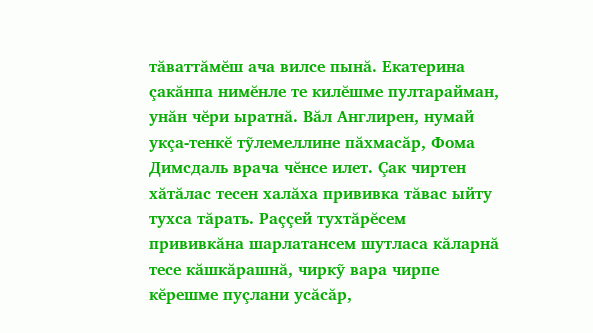тăваттăмĕш ача вилсе пынă. Екатерина çакăнпа нимĕнле те килĕшме пултарайман, унăн чĕри ыратнă. Вăл Англирен, нумай укçа-тенкĕ тỹлемеллине пăхмасăр, Фома Димсдаль врача чĕнсе илет. Çак чиртен хăтăлас тесен халăха прививка тăвас ыйту тухса тăрать. Раççей тухтăрĕсем прививкăна шарлатансем шутласа кăларнă тесе кăшкăрашнă, чиркỹ вара чирпе кĕрешме пуçлани усăсăр,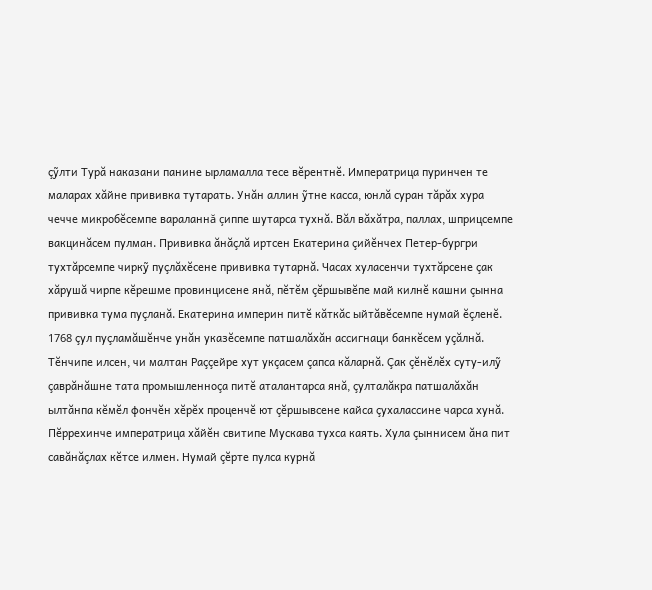çỹлти Турă наказани панине ырламалла тесе вĕрентнĕ. Императрица пуринчен те маларах хăйне прививка тутарать. Унăн аллин ỹтне касса, юнлă суран тăрăх хура чечче микробĕсемпе вараланнă çиппе шутарса тухнă. Вăл вăхăтра, паллах, шприцсемпе вакцинăсем пулман. Прививка ăнăçлă иртсен Екатерина çийĕнчех Петер-бургри тухтăрсемпе чиркỹ пуçлăхĕсене прививка тутарнă. Часах хуласенчи тухтăрсене çак хăрушă чирпе кĕрешме провинцисене янă, пĕтĕм çĕршывĕпе май килнĕ кашни çынна прививка тума пуçланă. Екатерина империн питĕ кăткăс ыйтăвĕсемпе нумай ĕçленĕ. 1768 çул пуçламăшĕнче унăн указĕсемпе патшалăхăн ассигнаци банкĕсем уçăлнă. Тĕнчипе илсен, чи малтан Раççейре хут укçасем çапса кăларнă. Çак çĕнĕлĕх суту-илỹ çаврăнăшне тата промышленноçа питĕ аталантарса янă, çулталăкра патшалăхăн ылтăнпа кĕмĕл фончĕн хĕрĕх проценчĕ ют çĕршывсене кайса çухалассине чарса хунă. Пĕррехинче императрица хăйĕн свитипе Мускава тухса каять. Хула çыннисем ăна пит савăнăçлах кĕтсе илмен. Нумай çĕрте пулса курнă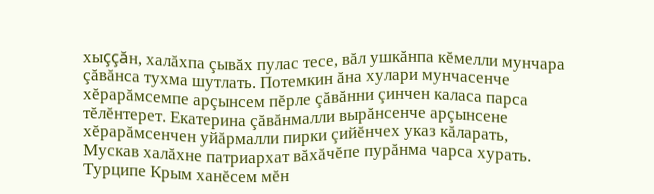хыççăн, халăхпа çывăх пулас тесе, вăл ушкăнпа кĕмелли мунчара çăвăнса тухма шутлать. Потемкин ăна хулари мунчасенче хĕрарăмсемпе арçынсем пĕрле çăвăнни çинчен каласа парса тĕлĕнтерет. Екатерина çăвăнмалли вырăнсенче арçынсене хĕрарăмсенчен уйăрмалли пирки çийĕнчех указ кăларать, Мускав халăхне патриархат вăхăчĕпе пурăнма чарса хурать. Турципе Крым ханĕсем мĕн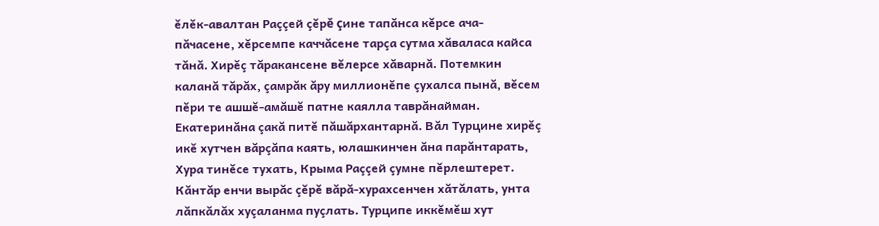ĕлĕк-авалтан Раççей çĕрĕ çине тапăнса кĕрсе ача-пăчасене, хĕрсемпе каччăсене тарçа сутма хăваласа кайса тăнă. Хирĕç тăракансене вĕлерсе хăварнă. Потемкин каланă тăрăх, çамрăк ăру миллионĕпе çухалса пынă, вĕсем пĕри те ашшĕ-амăшĕ патне каялла таврăнайман. Екатеринăна çакă питĕ пăшăрхантарнă. Вăл Турцине хирĕç икĕ хутчен вăрçăпа каять, юлашкинчен ăна парăнтарать, Хура тинĕсе тухать, Крыма Раççей çумне пĕрлештерет. Кăнтăр енчи вырăс çĕрĕ вăрă-хурахсенчен хăтăлать, унта лăпкăлăх хуçаланма пуçлать. Турципе иккĕмĕш хут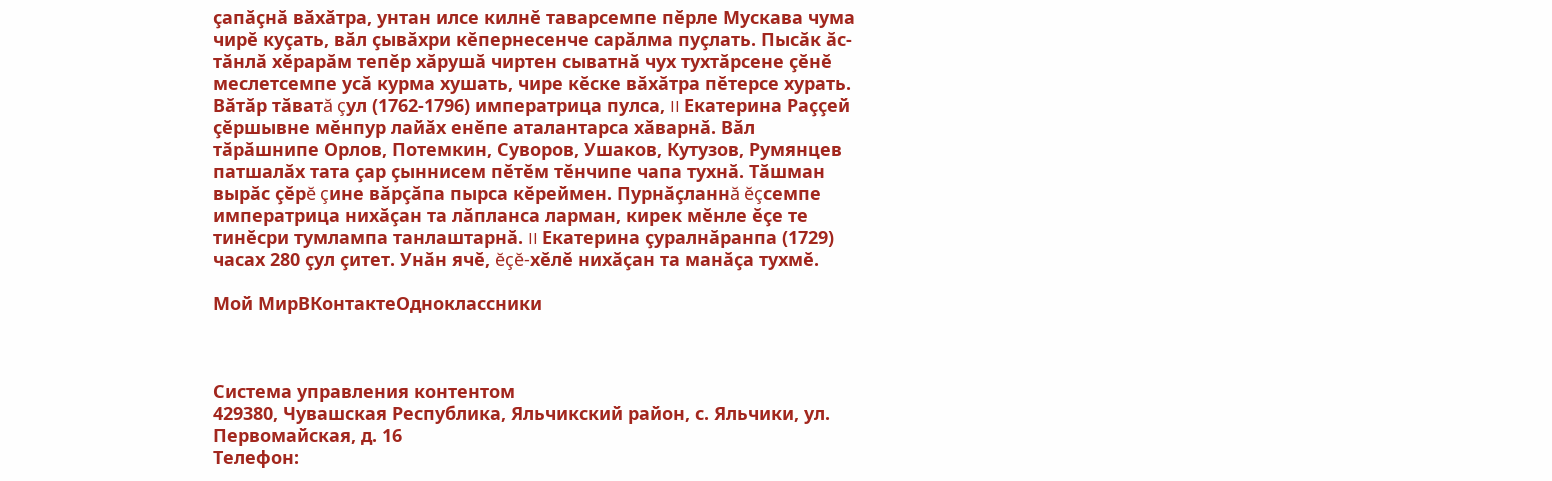çапăçнă вăхăтра, унтан илсе килнĕ таварсемпе пĕрле Мускава чума чирĕ куçать, вăл çывăхри кĕпернесенче сарăлма пуçлать. Пысăк ăс-тăнлă хĕрарăм тепĕр хăрушă чиртен сыватнă чух тухтăрсене çĕнĕ меслетсемпе усă курма хушать, чире кĕске вăхăтра пĕтерсе хурать. Вăтăр тăватă çул (1762-1796) императрица пулса, II Екатерина Раççей çĕршывне мĕнпур лайăх енĕпе аталантарса хăварнă. Вăл тăрăшнипе Орлов, Потемкин, Суворов, Ушаков, Кутузов, Румянцев патшалăх тата çар çыннисем пĕтĕм тĕнчипе чапа тухнă. Тăшман вырăс çĕрĕ çине вăрçăпа пырса кĕреймен. Пурнăçланнă ĕçсемпе императрица нихăçан та лăпланса ларман, кирек мĕнле ĕçе те тинĕсри тумлампа танлаштарнă. II Екатерина çуралнăранпа (1729) часах 280 çул çитет. Унăн ячĕ, ĕçĕ-хĕлĕ нихăçан та манăçа тухмĕ.

Мой МирВКонтактеОдноклассники



Система управления контентом
429380, Чувашская Республика, Яльчикский район, с. Яльчики, ул. Первомайская, д. 16
Телефон: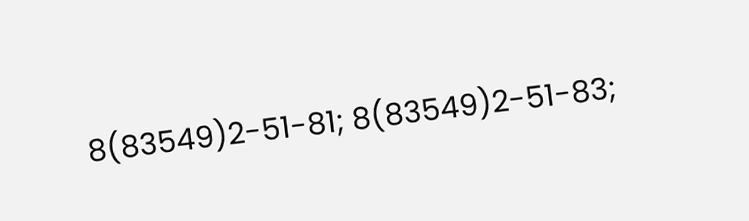8(83549)2-51-81; 8(83549)2-51-83;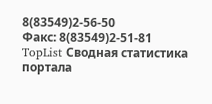8(83549)2-56-50
Факс: 8(83549)2-51-81
TopList Сводная статистика портала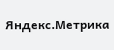Яндекс.Метрика